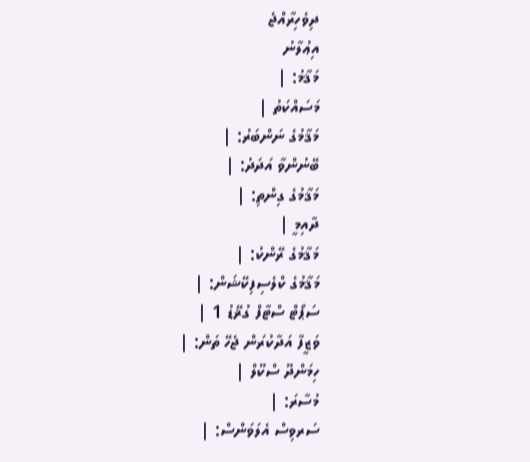ދިވެހިރާއްޖެ
އިޢުލާނު
މަޤާމު: |
މަސައްކަތު |
މަޤާމުގެ ނަންބަރު: |
ބޭނުންވާ އަދަދު: |
މަޤާމުގެ ގިންތި: |
ދާއިމީ |
މަޤާމުގެ ރޭންކު: |
މަޤާމުގެ ކްލެސިފިކޭޝަން: |
ސަޕޯޓް ސްޓާފް ގުޜޭޑު 1 |
ވަޒީފާ އަދާކުރަން ޖެހޭ ތަން: |
ހިމަންދޫ ސްކޫލް |
މުސާރަ: |
ސަރވިސް އެލަވަންސް: |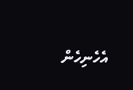އެހެނިހެން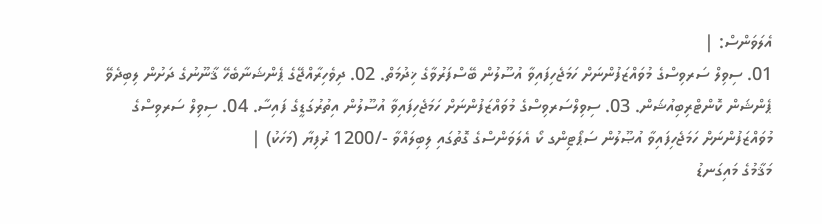އެލަވަންސް: |
01. ސިވިލް ސަރވިސްގެ މުވައްޒަފުންނަށް ހަމަޖެހިފައިވާ އުސޫލުން ބޭސްފަރުވާގެ ޚިދުމަތް. 02. ދިވެހިރާއްޖޭގެ ޕެންޝަނާބެހޭ ޤާނޫނުގެ ދަށުން ލިބިދެވޭ ޕެންޝަން ކޮންޓްރިބިއުޝަން. 03. ސިވިލްސަރވިސްގެ މުވައްޒަފުންނަށް ހަމަޖެހިފައިވާ އުސޫލުން އިތުރުގަޑީގެ ފައިސާ. 04. ސިވިލް ސަރވިސްގެ މުވައްޒަފުންނަށް ހަމަޖެހިފައިވާ އުޞޫލުން ސަޕޯޓިންގ ކޯ އެލަވަންސްގެ ގޮތުގައި ލިބިލައްވާ -/1200 ރުފިޔާ (މަހަކު) |
މަޤާމުގެ މައިގަނޑު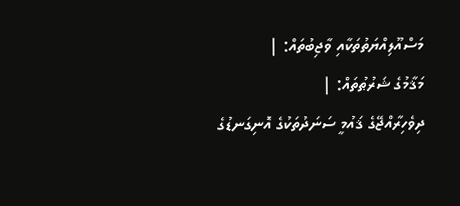މަސްއޫލިއްޔަތުތަކާއި ވާޖިބުތައް: |
މަޤާމުގެ ޝަރުޠުތައް: |
ދިވެހިރާއްޖޭގެ ޤައުމީ ސަނަދުތަކުގެ އޮނިގަނޑުގެ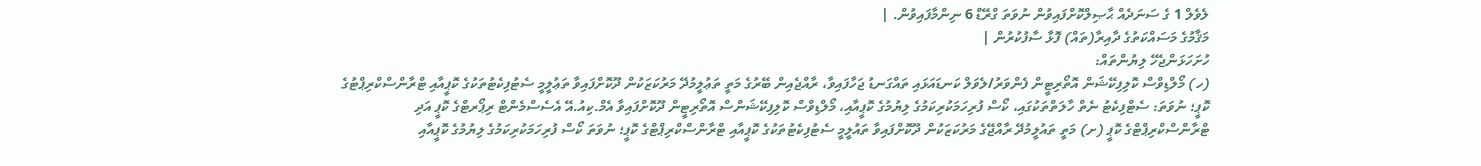ލެވެލް 1 ގެ ސަނަދެއް ޙާޞިލްކޮށްފައިވުން ނުވަތަ ގްރޭޑް 6 ނިންމާފައިވުން. |
މަޤާމުގެ މަސައްކަތުގެ ދާއިރާ(ތައް) ފޮޅާ ސާފުކުރުން |
ހުށަހަޅަންޖެހޭ ލިޔުންތައް:
(ހ) މޯލްޑިވްސް ކޮލިފިކޭޝަން އޮތޯރިޓީން ފެންވަރު/ލެވަލް ކަނޑައަޅައި ތައްގަނޑު ޖަހާފައިވާ، ރާއްޖެއިން ބޭރުގެ މަތީ ތަޢުލީމުދޭ މަރުކަޒަކުން ދޫކޮށްފައިވާ ތަޢުލީމީ ސެޓުފިކެޓުތަކުގެ ކޮޕީއާއި ޓްރާންސްކްރިޕްޓުގެ ކޮޕީ؛ ނުވަތަ: ސެޓްފިކެޓު ނެތް ހާލަތްތަކުގައި، ކޯސް ފުރިހަމަކުރިކަމުގެ ލިޔުމުގެ ކޮޕީއާއި، މޯލްޑިވްސް ކޮލިފިކޭޝަންސް އޮތޯރިޓީން ދޫކޮށްފައިވާ އެމް.ކިއު.އޭ އެސެސްމެންޓް ރިޕޯރޓްގެ ކޮޕީ އަދި ޓްރާންސްކްރިޕްޓްގެ ކޮޕީ (ށ) މަތީ ތައުލީމުދޭ ރާއްޖޭގެ މަރުކަޒަކުން ދޫކޮށްފައިވާ ތައުލީމީ ސެޓުފިކެޓުތަކުގެ ކޮޕީއާއި ޓްރާންސްކްރިޕްޓްގެ ކޮޕީ؛ ނުވަތަ ކޯސް ފުރިހަމަކުރިކަމުގެ ލިޔުމުގެ ކޮޕީއާއި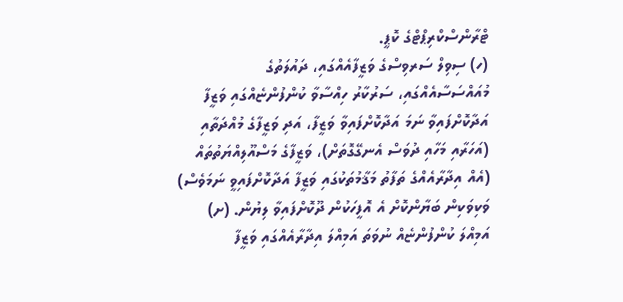ޓްރާންސްކްރިޕްޓްގެ ކޮޕީ.
(ހ) ސިވިލް ސަރވިސްގެ ވަޒީފާއެއްގައި، ދައުލަތުގެ މުއައްސަސާއެއްގައި، ސަރުކާރު ހިއްސާވާ ކުންފުންޏެއްގައި ވަޒީފާ އަދާކޮށްފައިވާ ނަމަ އަދާކޮށްފައިވާ ވަޒީފާ، އަދި ވަޒީފާގެ މުއްދަތާއި (އަހަރާއި މަހާއި ދުވަސް އެނގޭގޮތަށް)، ވަޒީފާގެ މަސްއޫލިއްޔަތުތައް (އެއް އިދާރާއެއްގެ ތަފާތު މަޤާމުތަކުގައި ވަޒީފާ އަދާކޮށްފައިވީ ނަމަވެސް) ވަކިވަކިން ބަޔާންކޮށް އެ އޮފީހަކުން ދޫކޮށްފައިވާ ލިޔުން. (ށ) އަމިއްލަ ކުންފުންޏެއް ނުވަތަ އަމިއްލަ އިދާރާއެއްގައި ވަޒީފާ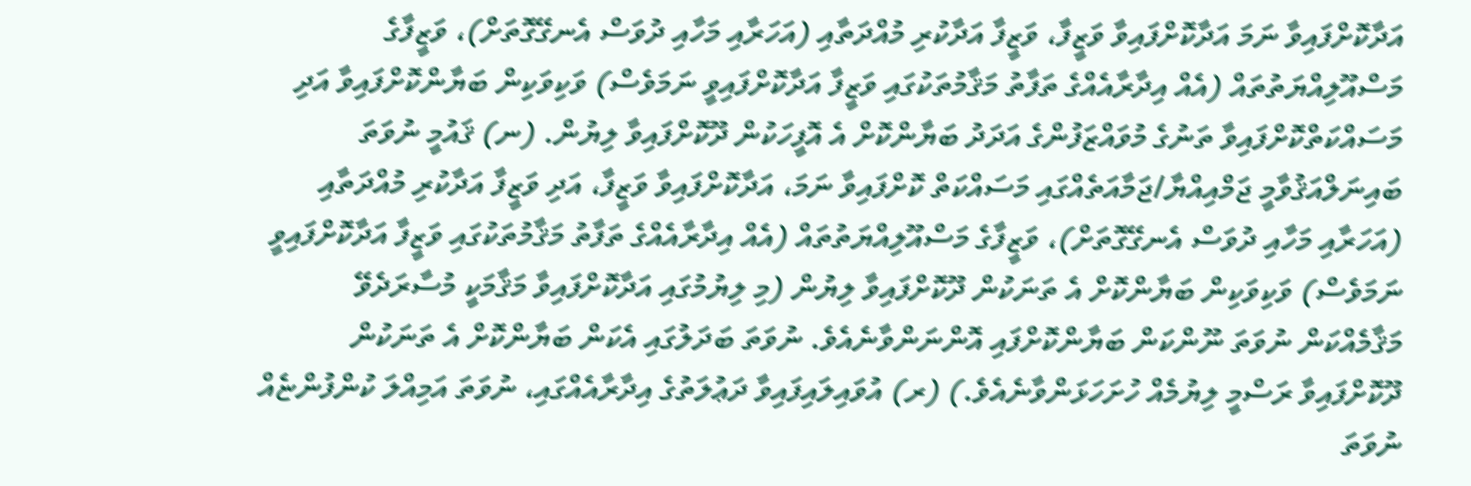އަދާކޮށްފައިވާ ނަމަ އަދާކޮށްފައިވާ ވަޒީފާ، ވަޒީފާ އަދާކުރި މުއްދަތާއި (އަހަރާއި މަހާއި ދުވަސް އެނގޭގޮތަށް)، ވަޒީފާގެ މަސްއޫލިއްޔަތުތައް (އެއް އިދާރާއެއްގެ ތަފާތު މަޤާމުތަކުގައި ވަޒީފާ އަދާކޮށްފައިވީ ނަމަވެސް) ވަކިވަކިން ބަޔާންކޮށްފައިވާ އަދި މަސައްކަތްކޮށްފައިވާ ތަނުގެ މުވައްޒަފުންގެ އަދަދު ބަޔާންކޮށް އެ އޮފީހަކުން ދޫކޮށްފައިވާ ލިޔުން. (ނ) ޤައުމީ ނުވަތަ ބައިނަލްއަޤުވާމީ ޖަމްއިއްޔާ/ޖަމާއަތެއްގައި މަސައްކަތް ކޮށްފައިވާ ނަމަ، އަދާކޮށްފައިވާ ވަޒީފާ، އަދި ވަޒީފާ އަދާކުރި މުއްދަތާއި (އަހަރާއި މަހާއި ދުވަސް އެނގޭގޮތަށް)، ވަޒީފާގެ މަސްއޫލިއްޔަތުތައް (އެއް އިދާރާއެއްގެ ތަފާތު މަޤާމުތަކުގައި ވަޒީފާ އަދާކޮށްފައިވީ ނަމަވެސް) ވަކިވަކިން ބަޔާންކޮށް އެ ތަނަކުން ދޫކޮށްފައިވާ ލިޔުން (މި ލިޔުމުގައި އަދާކޮށްފައިވާ މަޤާމަކީ މުސާރަދެވޭ މަޤާމެއްކަން ނުވަތަ ނޫންކަން ބަޔާންކޮށްފައި އޮންނަންވާނެއެވެ. ނުވަތަ ބަދަލުގައި އެކަން ބަޔާންކޮށް އެ ތަނަކުން ދޫކޮށްފައިވާ ރަސްމީ ލިޔުމެއް ހުށަހަޅަންވާނެއެވެ.) (ރ) އުވައިލައިފައިވާ ދަޢުލަތުގެ އިދާރާއެއްގައި، ނުވަތަ އަމިއްލަ ކުންފުންޏެއް ނުވަތަ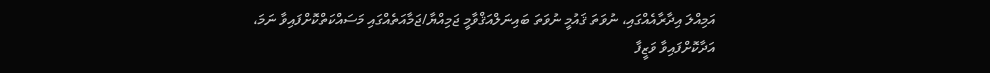އަމިއްލަ އިދާރާއެއްގައި، ނުވަތަ ޤައުމީ ނުވަތަ ބައިނަލްއަޤްވާމީ ޖަމިއްޔާ/ޖަމާއަތެއްގައި މަސައްކަތްކޮށްފައިވާ ނަމަ، އަދާކޮށްފައިވާ ވަޒީފާ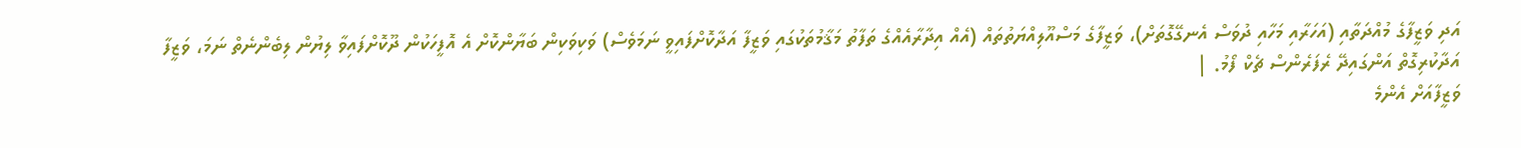އަދި ވަޒީފާގެ މުއްދަތާއި (އަހަރާއި މަހާއި ދުވަސް އެނގޭގޮތަށް)، ވަޒީފާގެ މަސްއޫލިއްޔަތުތައް (އެއް އިދާރާއެއްގެ ތަފާތު މަޤާމުތަކުގައި ވަޒީފާ އަދާކޮށްފައިވީ ނަމަވެސް) ވަކިވަކިން ބަޔާންކޮށް އެ އޮފީހަކުން ދޫކޮށްފައިވާ ލިޔުން ލިބެންނެތް ނަމަ، ވަޒީފާ އަދާކުރިގޮތް އަންގައިދޭ ރެފަރެންސް ޗެކް ފޯމު. |
ވަޒީފާއަށް އެންމެ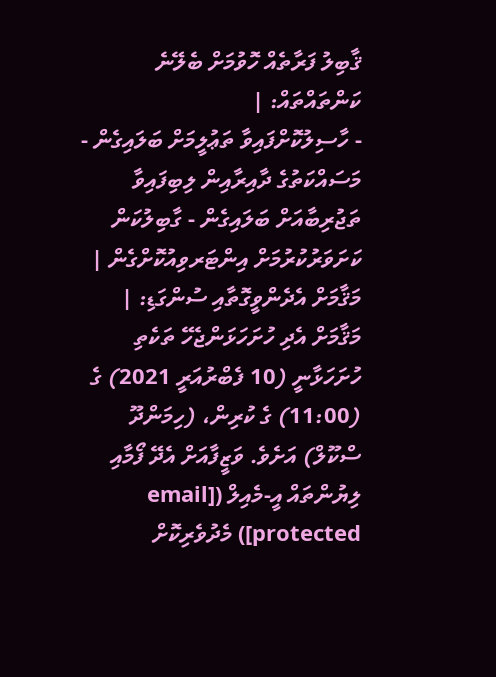ޤާބިލު ފަރާތެއް ހޮވުމަށް ބެލޭނެ ކަންތައްތައް: |
- ހާސިލުކޮށްފައިވާ ތަޢުލީމަށް ބަލައިގެން - މަސައްކަތުގެ ދާއިރާއިން ލިބިފައިވާ ތަޖުރިބާއަށް ބަލައިގެން - ގާބިލުކަން ކަށަވަރުކުރުމަށް އިންޓަރވިއުކޮށްގެން |
މަޤާމަށް އެދެންވީގޮތާއި ސުންގަޑި: |
މަޤާމަށް އެދި ހުށަހަޅަންޖެހޭ ތަކެތި ހުށަހަޅާނީ (10 ފެބްރުއަރީ 2021) ގެ (11:00) ގެ ކުރިން، (ހިމަންދޫ ސްކޫލް) އަށެވެ. ވަޒީފާއަށް އެދޭ ފޯމާއި ލިޔުންތައް އީ-މެއިލް ([email protected]) މެދުވެރިކޮށް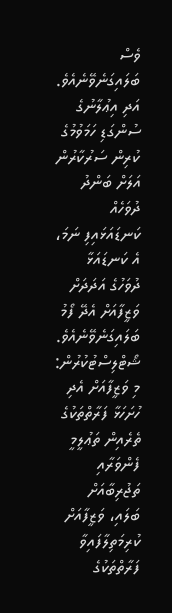ވެސް ބަލައިގަނެވޭނެއެވެ. އަދި އިޢުލާނުގެ ސުންގަޑި ހަމަވުމުގެ ކުރިން ސަރުކާރުން އަލަށް ބަންދު ދުވަހެއް ކަނޑައަޅައިފި ނަމަ، އެ ކަނޑައަޅާ ދުވަހުގެ އަދަދަށް ވަޒީފާއަށް އެދޭ ފޯމު ބަލައިގަނެވޭނެއެވެ.
ޝޯޓްލިސްޓުކުރުން:
މި ވަޒީފާއަށް އެދި ހުށަހަޅާ ފަރާތްތަކުގެ ތެރެއިން ތަޢުލީމީ ފެންވަރާއި ތަޖުރިބާއަށް ބަލައި، ވަޒީފާއަށް ކުރިމަތިލާފައިވާ ފަރާތްތަކުގެ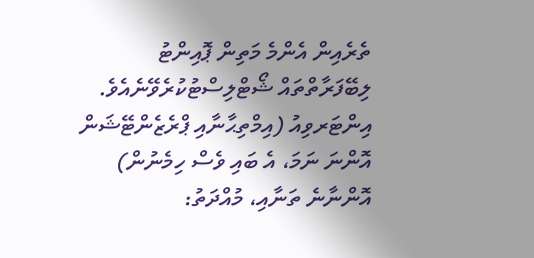ތެރެއިން އެންމެ މަތިން ޕޮއިންޓު ލިބޭފަރާތްތައް ޝޯޓްލިސްޓުކުރެވޭނެއެވެ.
އިންޓަރވިއު (އިމްތިޙާނާއި ޕްރެޒެންޓޭޝަން އޮންނަ ނަމަ، އެ ބައި ވެސް ހިމެނުން) އޮންނާނެ ތަނާއި، މުއްދަތު: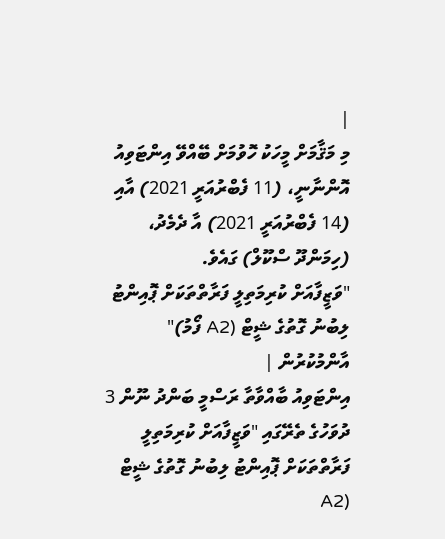|
މި މަޤާމަށް މީހަކު ހޮވުމަށް ބޭއްވޭ އިންޓަވިއު އޮންނާނީ، (11 ފެބްރުއަރީ 2021) އާއި (14 ފެބްރުއަރީ 2021) އާ ދެމެދު، (ހިމަންދޫ ސްކޫލް) ގައެވެ.
"ވަޒީފާއަށް ކުރިމަތިލީ ފަރާތްތަކަށް ޕޮއިންޓު ލިބުނު ގޮތުގެ ޝީޓް (A2 ފޯމު)" އާންމުކުރުން |
އިންޓަވިއު ބާއްވާތާ ރަސްމީ ބަންދު ނޫން 3 ދުވަހުގެ ތެރޭގައި "ވަޒީފާއަށް ކުރިމަތިލީ ފަރާތްތަކަށް ޕޮއިންޓު ލިބުނު ގޮތުގެ ޝީޓް (A2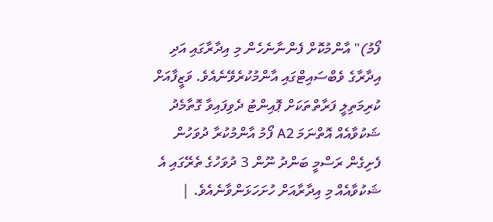ފޯމު)" އާންމުކޮށް ފެންނާނެހެން މި އިދާރާގައި އަދި އިދާރާގެ ވެބްސައިޓްގައި އާންމުކުރެވޭނެއެވެ. ވަޒީފާއަށް ކުރިމަތިލީ ފަރާތްތަކަށް ޕޮއިންޓު ދެވިފައިވާ ގޮތާމެދު ޝަކުވާއެއް އޮތްނަމަ A2 ފޯމު އާންމުކުރާ ދުވަހުން ފެށިގެން ރަސްމީ ބަންދު ނޫން 3 ދުވަހުގެ ތެރޭގައި އެ ޝަކުވާއެއް މި އިދާރާއަށް ހުށަހަޅަންވާނެއެވެ. |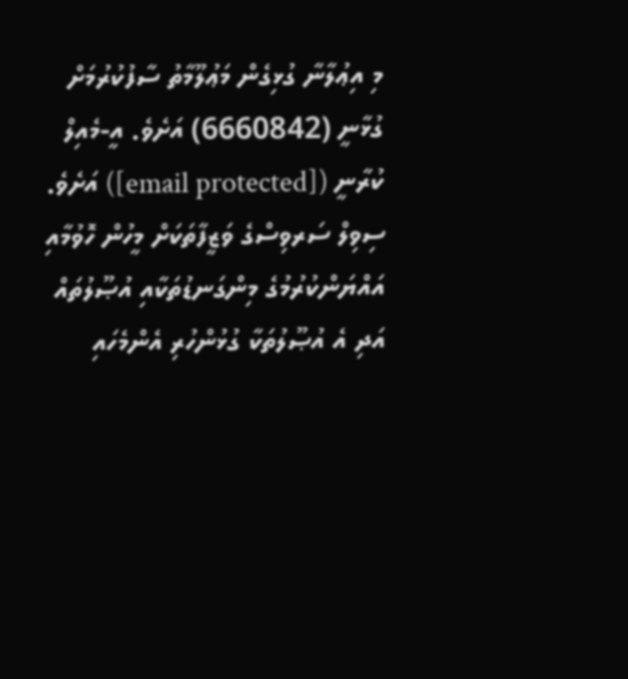މި އިޢުލާނާ ގުޅިގެން މަޢުލޫމާތު ސާފުކުރުމަށް ގުޅާނީ (6660842) އަށެވެ. އީ-މެއިލް ކުރާނީ ([email protected]) އަށެވެ. ސިވިލް ސަރވިސްގެ ވަޒީފާތަކަށް މީހުން ހޮވުމާއި އައްޔަންކުރުމުގެ މިންގަނޑުތަކާއި އުޞޫލުތައް އަދި އެ އުޞޫލުތަކާ ގުޅުންހުރި އެންމެހައި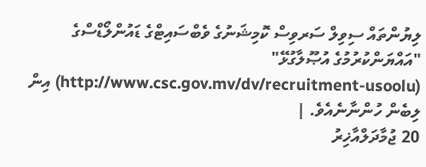ލިޔުންތައް ސިވިލް ސަރވިސް ކޮމިޝަނުގެ ވެބްސައިޓްގެ ޑައުންލޯޑްސްގެ "އައްޔަންކުރުމުގެ އުޞޫލާގުޅޭ" (http://www.csc.gov.mv/dv/recruitment-usoolu) އިން ލިބެން ހުންނާނެއެވެ. |
20 ޖުމާދަލްއާޚިރު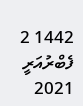1442 2 ފެބްރުއަރީ 2021